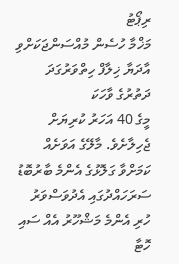ރިޕޯޓު
މަޚްމާ ހުސެން މުއްސަންޖަކަށްވި އާދަޔާ ޚިލާފް ހިތްވަރުގަދަ ދަތުރުގެ ވާހަކަ
މީގެ 40 އަހަރު ކުރިޔަށް ޖެހިލާށެވެ. މާލޭގެ އަވަށެއް ކަމަށްވާ ގަލޮޅުގެ އެންމެ ބާރުބޮޑު ސަރަހައްދުގައި އެދުވަސްވަރު ހުރި އެންމެ މަޝްހޫރު އެއް ސައި ހޮޓާ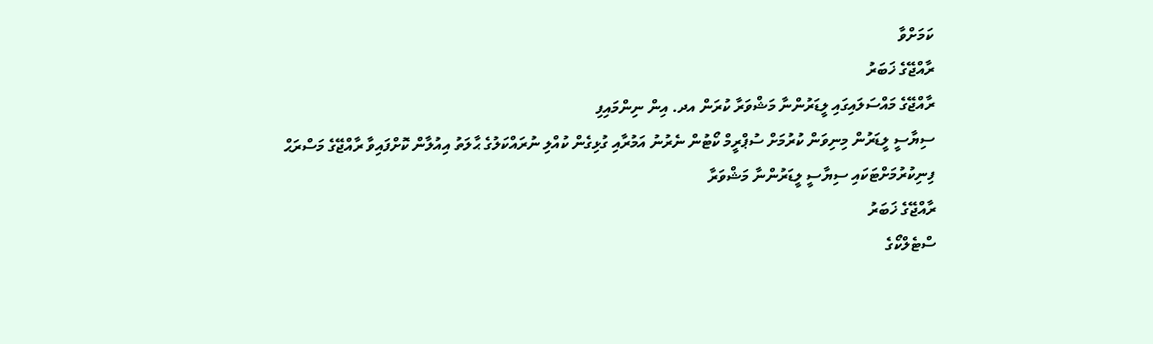ކަމަށްވާ
ރާއްޖޭގެ ޚަބަރު
ރާއްޖޭގެ މައްސަލައިގައި ލީޑަރުންނާ މަޝްވަރާ ކުރަން އދ. އިން ނިންމައިފި
ސިޔާސީ ލީޑަރުން މިނިވަން ކުރުމަށް ސުޕްރީމް ކޯޓުން ނެރުނު އަމުރާއި ގުޅިގެން ކުއްލި ނުރައްކަލުގެ ޙާލަތު އިއުލާން ކޮށްފައިވާ ރާއްޖޭގެ މަސްރަޙް ފިނިކުރުމަށްޓަކައި ސިޔާސީ ލީޑަރުންނާ މަޝްވަރާ
ރާއްޖޭގެ ޚަބަރު
ސްޓެލްކޯގެ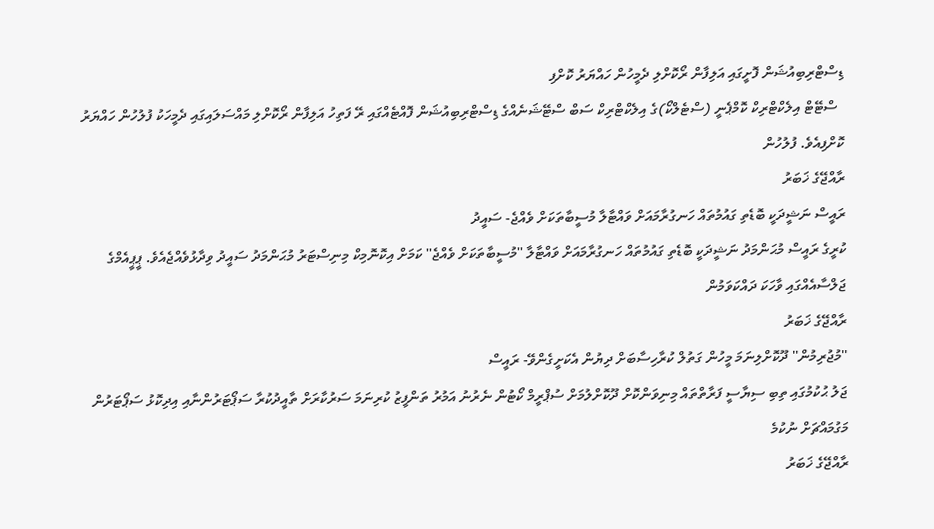ޑިސްޓްރިބިއުޝަން ފޮށީގައި އަލިފާން ރޯކޮށްލި ދެމީހުން ހައްޔަރު ކޮށްފި
  ސްޓޭޓް އިލެކްޓްރިކް ކޮމްޕެނީ (ސްޓެލްކޯ)ގެ އިލެކްޓްރިކް ސަބް ސްޓޭޝަނެއްގެ ޑިސްޓްރިބިއުޝަން ފޮއްޓެއްގައި ރޭ ފަތިހު އަލިފާން ރޯކޮށްލި މައްސަލައިގައި ދެމީހަކު ފުލުހުން ހައްޔަރު ކޮށްފިއެވެ. ފުލުހުން
ރާއްޖޭގެ ޚަބަރު
ރައީސް ނަޝީދަކީ ބޮޑެތި ގައުމުތައް ހަނގުރާމައަށް ވައްޓާލާ މުސީބާތަކަށް ވެއްޖެ- ސައީދު
ކުރީގެ ރައީސް މުޙަންމަދު ނަޝީދަކީ ބޮޑެތި ގައުމުތައް ހަނގުރާމައަށް ވައްޓާލާ ''މުސީބާތަކަށް ވެއްޖެ'' ކަމަށް އިކޮނޮމިކް މިނިސްޓަރު މުޙަންމަދު ސައީދު ވިދާޅުވެއްޖެއެވެ. ޕީޕީއެމްގެ ޖަލްސާއެއްގައި ވާހަކަ ދައްކަވަމުން
ރާއްޖޭގެ ޚަބަރު
''މުޖުރިމުން'' ދޫކޮށްލިނަމަ މީހުން ގަތުލް ކުރާހިސާބަށް ދިޔުން އެކަށީގެންވޭ- ރައީސް
ޖަލު ޙުކުމުގައި ތިބި ސިޔާސީ ފަރާތްތައް މިނިވަންކޮށް ދޫކޮށްލުމަށް ސުޕްރީމް ކޯޓުން ނެރުނު އަމުރު ތަންފީޒު ކުރިނަމަ ސަރުކާރަށް ތާއީދުކުރާ ސަޕޯޓަރުންނާއި އިދިކޮޅު ސަޕޯޓަރުން މަގުމައްޗަށް ނުކުމެ
ރާއްޖޭގެ ޚަބަރު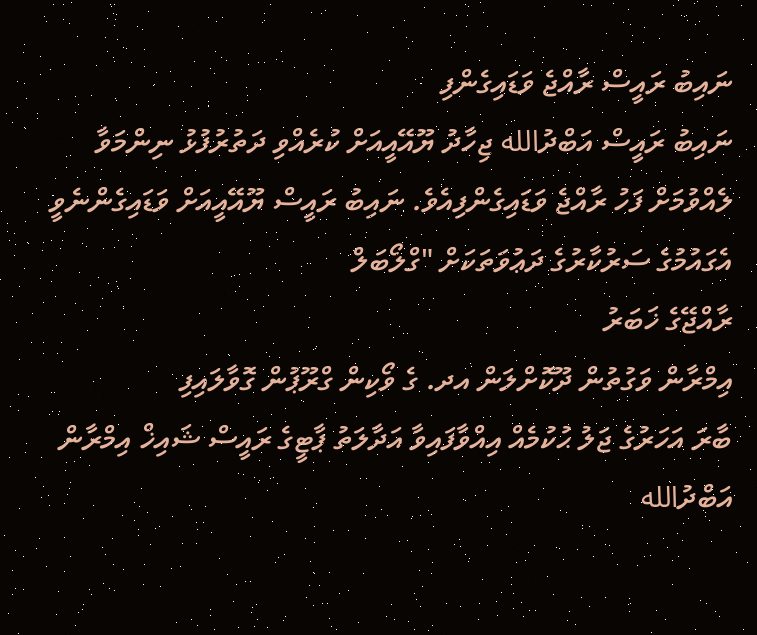ނައިބު ރައީސް ރާއްޖެ ވަޑައިގެންފި
ނައިބު ރައީސް އަބްދުالله ޖިހާދު ޔޫއޭއީއަށް ކުރެއްވި ދަތުރުފުޅު ނިންމަވާ ލެއްވުމަށް ފަހު ރާއްޖެ ވަޑައިގެންފިއެވެ. ނައިބު ރައީސް ޔޫއޭއީއަށް ވަޑައިގެންނެވީ އެގައުމުގެ ސަރުކާރުގެ ދަޢުވަތަކަށް "ގްލޯބަލް
ރާއްޖޭގެ ޚަބަރު
އިމްރާން ވަގުތުން ދޫކޮށްލަން އދ. ގެ ވޯކިން ގްރޫޕުން ގޮވާލައިފި
ބާރަ އަހަރުގެ ޖަލު ޙުކުމެއް އިއްވާފައިވާ އަދާލަތު ޕާޓީގެ ރައީސް ޝައިޚް އިމްރާން އަބްދުالله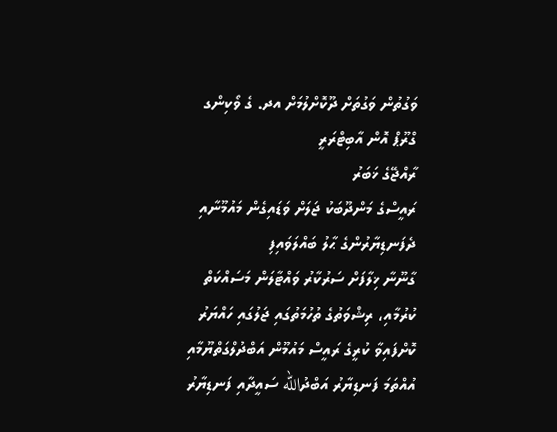ވަގުތުން ވަގުތަށް ދޫކޮށްލުމަށް އދ. ގެ ވޯކިންގ ގްރޫޕް އޮން އާބިޓްރަރީ
ރާއްޖޭގެ ޚަބަރު
ރައީސްގެ މަންދޫބަކު ޖަލަށް ވަޑައިގެން މައުމޫނާއި ދެފަނޑިޔާރުންގެ ޙާލު ބައްލަވައިފި
ގާނޫނާ ޚިލާފަށް ސަރުކާރު ވައްޓާލަން މަސައްކަތް ކުރުމާއި، ރިޝްވަތުގެ ތުހުމަތުގައި ޖަލުގައި ހައްޔަރު ކޮށްފައިވާ ކުރީގެ ރައީސް މައުމޫން އަބްދުލްގަތްޔޫމާއި އުއްތަމަ ފަނޑިޔާރު އަބްދުالله ސައީދާއި ފަނޑިޔާރު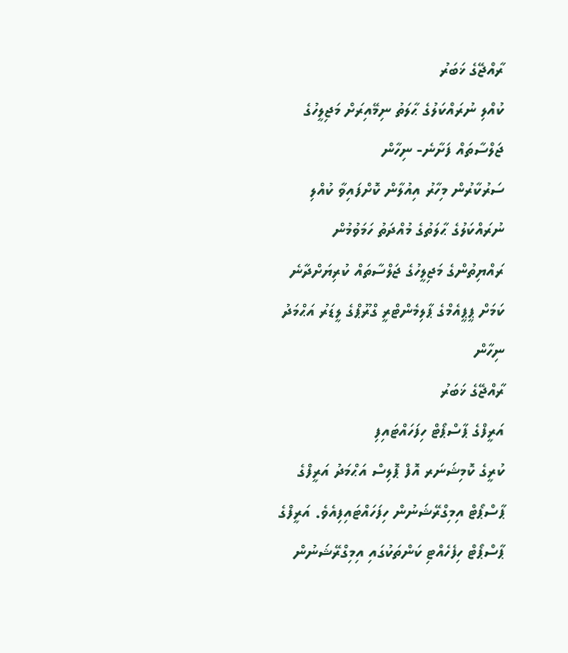ރާއްޖޭގެ ޚަބަރު
ކުއްލި ނުރައްކަލުގެ ޙާލަތު ނިމޭއިރަށް މަޖިލީހުގެ ޖަލްސާތައް ފަށާނެ- ނިހާން
ސަރުކާރުން މިހާރު އިއުލާން ކޮށްފައިވާ ކުއްލި ނުރައްކަލުގެ ޙާލަތުގެ މުއްދަތު ހަމަވުމުން ރައްޔިތުންގެ މަޖިލީހުގެ ޖަލްސާތައް ކުރިޔަށްދާނެ ކަމަށް ޕީޕީއެމްގެ ޕާލިމެންޓްރީ ގްރޫޕްގެ ލީޑަރު އަޙްމަދު ނިހާން
ރާއްޖޭގެ ޚަބަރު
އަރީފްގެ ޕާސްޕޯޓް ހިފަހައްޓައިފި
ކުރީގެ ކޮމިޝަނަރ އޮފް ޕޮލިސް އަޙްމަދު އަރީފްގެ ޕާސްޕޯޓް އިމިގްރޭޝަނުން ހިފަހައްޓައިފިއެވެ. އަރީފްގެ ޕާސްޕޯޓް ހިފެހެއްޓި ކަންތަކުގައި އިމިގްރޭޝަނުން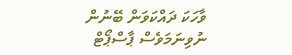ވާހަކަ ދައްކަވަން ބޭނުން ނުވިނަމަވެސް ޕާސްޕޯޓް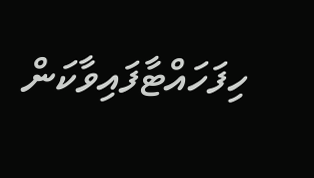ހިފަހައްޓާފައިވާކަން